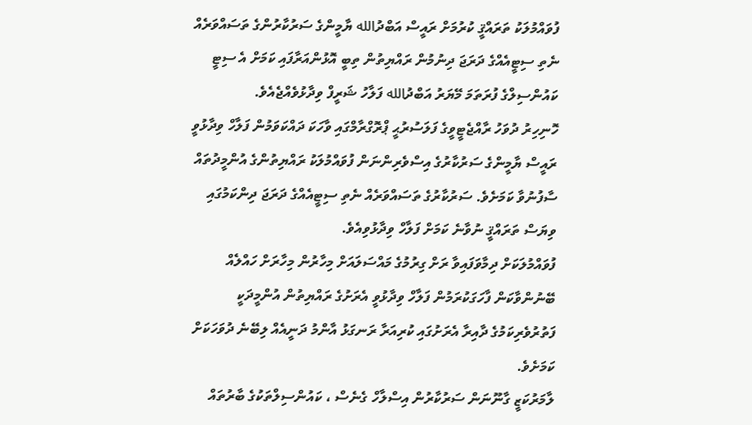ފުވައްމުލަކު ތަރައްޤީ ކުރުމަށް ރައީސް އަބްދުالله ޔާމީންގެ ސަރުކާރުންގެ ތަސައްވަރެއް ނެތި ސިޓީއެއްގެ ދަރަޖަ ދިނުމުން ރައްޔިތުން ތިބީ އޮޅުންއަރާފައި ކަމަށް އެ ސިޓީ ކައުންސިލްގެ ފުރަތަމަ މޭޔަރު އަބްދުالله ފަލާހު ޝަރީފް ވިދާޅުވެއްޖެއެވެ.
ހޮނިހިރު ދުވަހު ރާއްޖެޓީވީގެ ފަލަސުރުޙީ ޕްރޮގްރާމްގައި ވާހަކަ ދައްކަވަމުން ފަލާހް ވިދާޅުވީ ރައީސް ޔާމީންގެ ސަރުކާރުގެ އިސްވެރިންނަން ފުވައްމުލަކު ރައްޔިތުންގެ އުންމީދުތައް ސާފުނުވާ ކަމަށެވެ. ސަރުކާރުގެ ތަސައްވަރެއް ނެތި ސިޓީއެއްގެ ދަރަޖަ ދިންކަމުގައި ވިޔަސް ތަރައްޤީ ނުވާނެ ކަމަށް ފަލާހް ވިދާޅުވިއެވެ.
ފުވައްމުލަކަށް ދިމާވަފައިވާ ރަށް ގިރުމުގެ މައްސަލައަށް މިހާރުން މިހާރަށް ހައްލެއް ބޭނުންވާކަން ފާހަގަކުރަމުން ފަލާހް ވިދާޅުވީ އެރަށުގެ ރައްޔިތުން އުންމީދަކީ ފަތުރުވެރިކަމުގެ ދާއިރާ އެރަށުގައި ކުރިއަރާ ރަނގަޅު އާންމު ދަނީއެއް ލިބޭނެ ދުވަހަކަށް ކަމަށެވެ.
ލާމަރުކަޒީ ގާނޫނަން ސަރުކާރުން އިސްލާހް ގެނެސް ، ކައުންސިލްތަކުގެ ބާރުތައް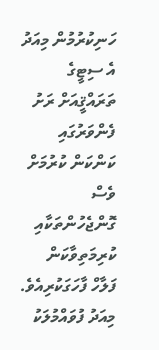ހަނިކުރުމުން މިއަދު އެ ސިޓީގެ ތަރައްޤީއަށް ރަށު ފެންވަރުގައި ކަންކަން ކުރުމަށް ވެސް ގޮންޖެހުންތަކާއި ކުރިމަތިވާކަން ފަލާހް ފާހަގަކުރިއެވެ. މިއަދު ފުވައްމުލަކު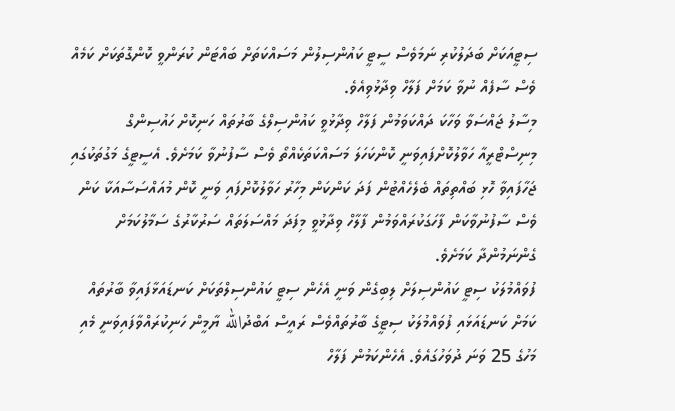ސިޓީއަކަށް ބަދަލުކުރި ނަމަވެސް ސީޓީ ކައުންސިލުން މަސައްކަތަށް ބައްޓަން ކުރަންވީ ކޮންގޮތަކަށް ކަމެއް ވެސް ސާފެއް ނުވާ ކަމަށް ފަލާހް ވިދާޅުވިއެވެ.
މިސާލު ޖައްސަވާ ވަހާކަ ދައްކަވަމުން ފަލާހް ވިދާޅުވީ ކައުންސިލްގެ ބާރުތައް ހަނިކޮށް ހައުސިންގް މިނިސްޓްރީއާ ހަވާލުކޮށްފައިވަނީ ކޮންކަހަލަ މަސައްކަތަކެއްތޯ ވެސް ސާފުނުވާ ކަމަށެވެ. އެސީޓީގެ މަގުތަކުގައި ޖަހާފައިވާ ހޮޅި ބައްތިތައް ބެލެހެއްޓުން ފަދަ ކަންކަން މިހާރު ހަވާލުކޮށްފައި ވަނީ ކޮން މުއައްސަސާއަކާ ކަން ވެސް ސާފުނުވާކަން ފާހަގަކުރައްވަމުން ފާލާހް ވިދާޅުވީ މިފަދަ މައްސަލަތައް ސަރުކާރުގެ ސަމާލުކަމަށް ގެންނަމުންދާ ކަމަށެވެ.
ފުވައްމުލަކު ސިޓީ ކައުންސިލަށް ލިބިގެން ވަނީ އެހެން ސިޓީ ކައުންސިލްތަކަށް ކަނޑައަޅާފައިވާ ބާރުތައް ކަމަށް ކަނޑައަޅައި ފުވައްމުލަކު ސިޓީގެ ބާރުތައްވެސް ރައީސް އަބްދުالله ޔާމީން ހަނިކުރައްވާފައިވަނީ މެއި މަހުގެ 25 ވަނަ ދުވަހުގައެވެ. އެހެންކަމުން ފަލާހް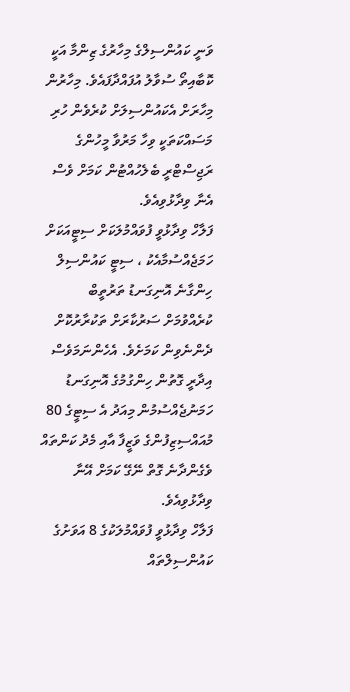ވަނީ ކައުންސިލްގެ މިހާރުގެ ޒިންމާ އަކީ ކޮބާއިތޯ ސުވާލު އުފައްދާފައެވެ. މިހާރުން މިހާރަށް އެކައުންސިލަށް ކުރެވެން ހުރި މަސައްކަތަކީ ވިހާ މަރުވާ މީހުންގެ ރަޖިސްޓްރީ ބެލެހުއްޓުން ކަމަށް ވެސް އެނާ ވިދާޅުވިއެވެ.
ފަލާހް ވިދާޅުވީ ފުވައްމުލަކަށް ސިޓީއަކަށް ހަމަޖެއްސުމާއެކު ، ސިޓީ ކައުންސިލް ހިންގާނެ އޮނިގަނޑު ތަރުތީބް ކުރެއްވުމަށް ސަރުކާރަށް ތަކުރާރުކޮށް ދެންނެވިން ކަމަށެވެ. އެހެންނަމަވެސް އިދާރީ ގޮތުން ހިންގުމުގެ އޮނިގަނޑު ހަމަނުޖެއްސުމުން މިއަދު އެ ސިޓީގެ 80 މުއައްސިޒިފުންގެ ވަޒީފާ އާއި މެދު ކަންތައް ވެގެންދާނެ ގޮތް ނޭގޭ ކަމަށް އޭނާ ވިދާޅުވިއެވެ.
ފަލާހް ވިދާޅުވީ ފުވައްމުލަކުގެ 8 އަވަށުގެ ކައުންސިލްތައް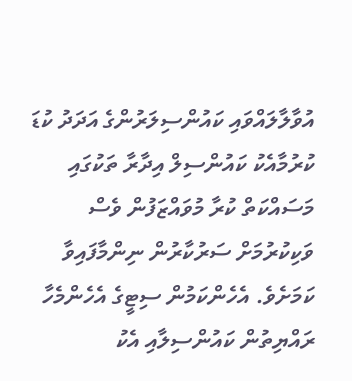އުވާލާލައްވައި ކައުންސިލަރުންގެ އަދަދު ކުޑަ ކުރުމާއެކު ކައުންސިލް އިދާރާ ތަކުގައި މަސައްކަތް ކުރާ މުވައްޒަފުން ވެސް ވަކިކުރުމަށް ސަރުކާރުން ނިންމާފައިވާ ކަމަށެވެ. އެހެންކަމުން ސިޓީގެ އެހެންމެހާ ރައްޔިތުން ކައުންސިލާއި އެކު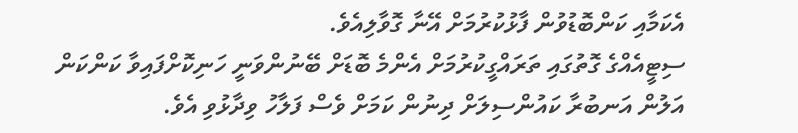އެކަމާއި ކަންބޮޑުވުން ފާޅުކުރުމަށް އޭނާ ގޮވާލިއެވެ.
ސިޓީއެއްގެ ގޮތުގައި ތަރައްގީކުރުމަށް އެންމެ ބޮޑަށް ބޭނުންވަނީ ހަނިކޮށްފައިވާ ކަންކަން އަލުން އަނބުރާ ކައުންސިލަށް ދިނުން ކަމަށް ވެސް ފަލާހު ވިދާޅުވި އެވެ.